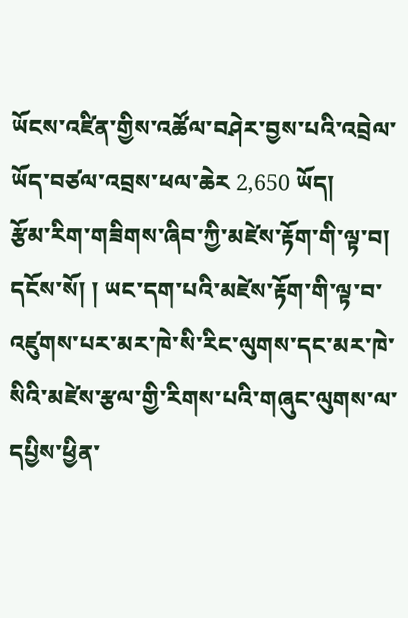ཡོངས་འཛིན་གྱིས་འཚོལ་བཤེར་བྱས་པའི་འབྲེལ་ཡོད་བཙལ་འབྲས་ཕལ་ཆེར 2,650 ཡོད།
རྩོམ་རིག་གཟིགས་ཞིབ་ཀྱི་མཛེས་རྟོག་གི་ལྟ་བ།
དངོས་སོ། ། ཡང་དག་པའི་མཛེས་རྟོག་གི་ལྟ་བ་འཛུགས་པར་མར་ཁེ་སི་རིང་ལུགས་དང་མར་ཁེ་སིའི་མཛེས་རྩལ་གྱི་རིགས་པའི་གཞུང་ལུགས་ལ་དཔྱིས་ཕྱིན་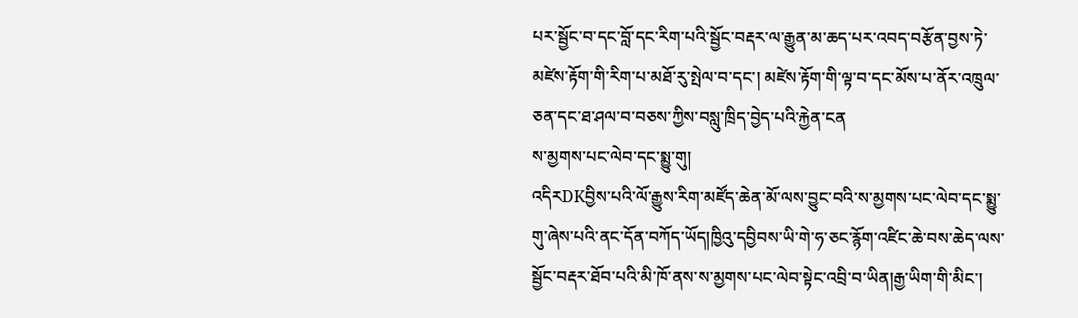པར་སྦྱོང་བ་དང་བློ་དང་རིག་པའི་སྦྱོང་བརྡར་ལ་རྒྱུན་མ་ཆད་པར་འབད་བརྩོན་བྱས་ཏེ་མཛེས་རྟོག་གི་རིག་པ་མཐོ་རུ་སྤེལ་བ་དང་། མཛེས་རྟོག་གི་ལྟ་བ་དང་མོས་པ་ནོར་འཁྲུལ་ཅན་དང་ཐ་ཤལ་བ་བཅས་ཀྱིས་བསླུ་ཁྲིད་བྱེད་པའི་རྐྱེན་ངན
ས་མྱགས་པང་ལེབ་དང་སྨྱུ་གུ།
འདིརDKབྱིས་པའི་ལོ་རྒྱུས་རིག་མཛོད་ཆེན་མོ་ལས་བྱུང་བའི་ས་མྱགས་པང་ལེབ་དང་སྨྱུ་གུ་ཞེས་པའི་ནང་དོན་བཀོད་ཡོད།ཁྱིའུ་དབྱིབས་ཡི་གེ་ཧ་ཅང་རྙོག་འཛིང་ཆེ་བས་ཆེད་ལས་སྦྱོང་བརྡར་ཐོབ་པའི་མི་ཁོ་ནས་ས་མྱགས་པང་ལེབ་སྟེང་འབྲི་བ་ཡིན།རྒྱ་ཡིག་གི་མིང་།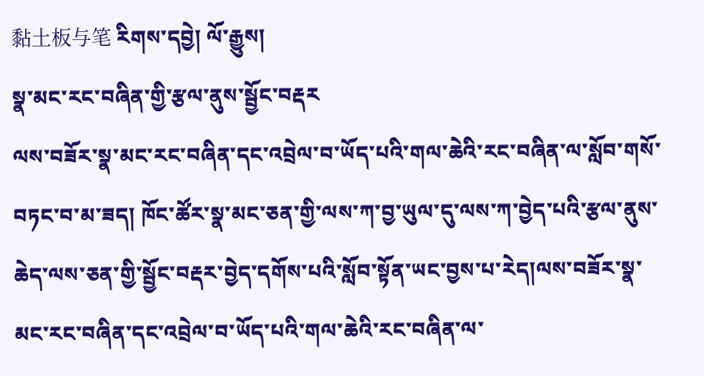黏土板与笔 རིགས་དབྱེ། ལོ་རྒྱུས།
སྣ་མང་རང་བཞིན་གྱི་རྩལ་ནུས་སྦྱོང་བརྡར
ལས་བཟོར་སྣ་མང་རང་བཞིན་དང་འབྲེལ་བ་ཡོད་པའི་གལ་ཆེའི་རང་བཞིན་ལ་སློབ་གསོ་བཏང་བ་མ་ཟད། ཁོང་ཚོར་སྣ་མང་ཅན་གྱི་ལས་ཀ་བྱ་ཡུལ་དུ་ལས་ཀ་བྱེད་པའི་རྩལ་ནུས་ཆེད་ལས་ཅན་གྱི་སྦྱོང་བརྡར་བྱེད་དགོས་པའི་སློབ་སྟོན་ཡང་བྱས་པ་རེད།ལས་བཟོར་སྣ་མང་རང་བཞིན་དང་འབྲེལ་བ་ཡོད་པའི་གལ་ཆེའི་རང་བཞིན་ལ་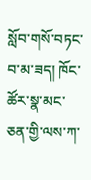སློབ་གསོ་བཏང་བ་མ་ཟད། ཁོང་ཚོར་སྣ་མང་ཅན་གྱི་ལས་ཀ་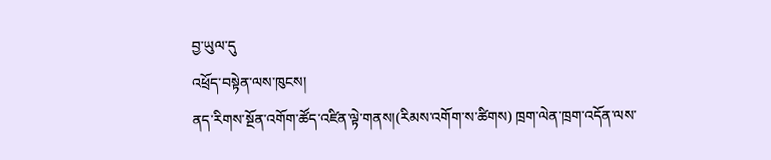བྱ་ཡུལ་དུ
འཕྲོད་བསྟེན་ལས་ཁུངས།
ནད་རིགས་སྔོན་འགོག་ཚོད་འཛིན་ལྟེ་གནས།(རིམས་འགོག་ས་ཚིགས) ཁྲག་ལེན་ཁྲག་འདོན་ལས་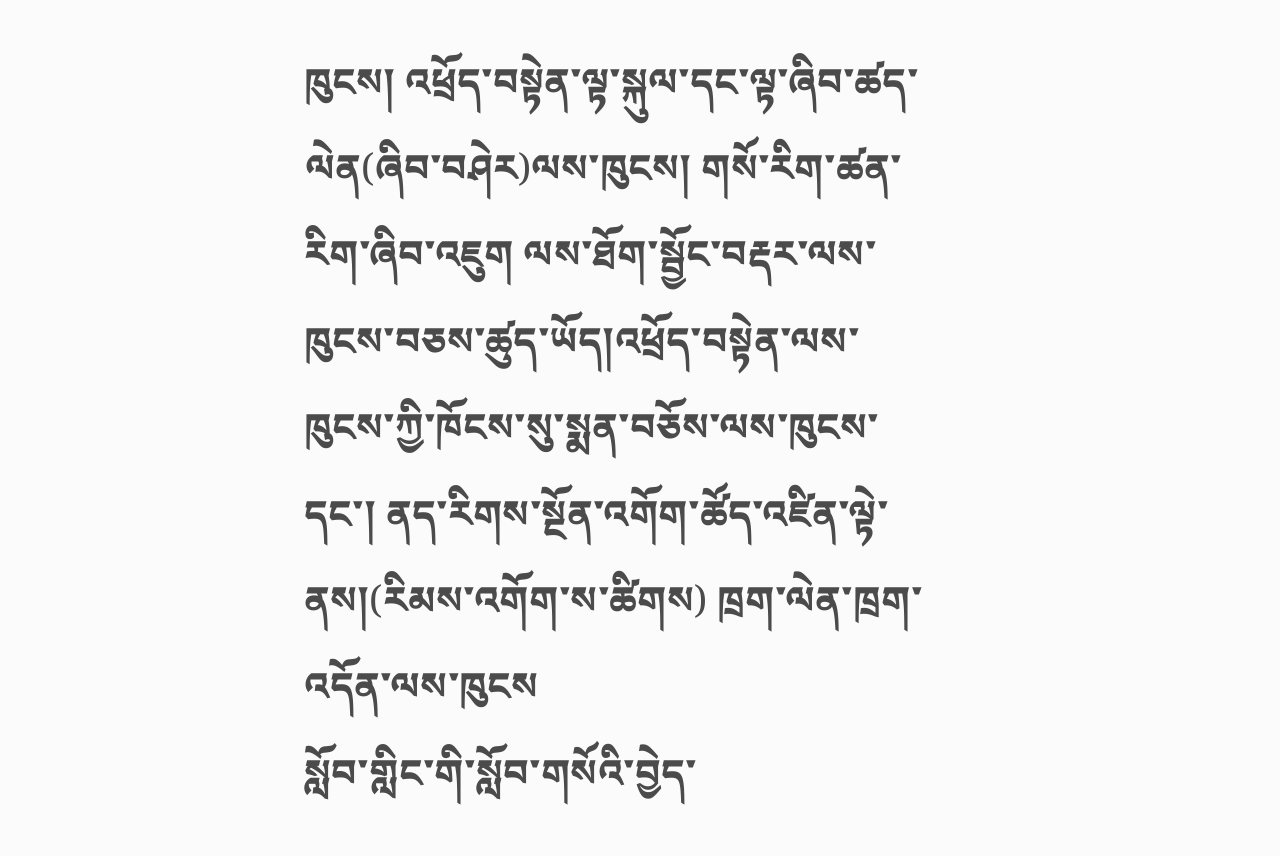ཁུངས། འཕྲོད་བསྟེན་ལྟ་སྐུལ་དང་ལྟ་ཞིབ་ཚད་ལེན(ཞིབ་བཤེར)ལས་ཁུངས། གསོ་རིག་ཚན་རིག་ཞིབ་འཇུག ལས་ཐོག་སྦྱོང་བརྡར་ལས་ཁུངས་བཅས་ཚུད་ཡོད།འཕྲོད་བསྟེན་ལས་ཁུངས་ཀྱི་ཁོངས་སུ་སྨན་བཅོས་ལས་ཁུངས་དང་། ནད་རིགས་སྔོན་འགོག་ཚོད་འཛིན་ལྟེ་ནས།(རིམས་འགོག་ས་ཚིགས) ཁྲག་ལེན་ཁྲག་འདོན་ལས་ཁུངས
སློབ་གླིང་གི་སློབ་གསོའི་བྱེད་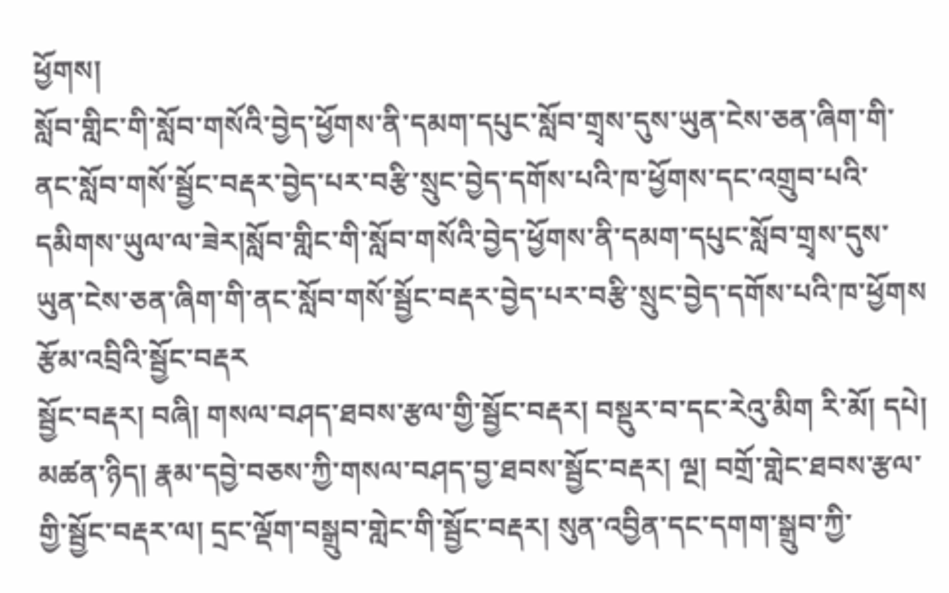ཕྱོགས།
སློབ་གླིང་གི་སློབ་གསོའི་བྱེད་ཕྱོགས་ནི་དམག་དཔུང་སློབ་གྲྭས་དུས་ཡུན་ངེས་ཅན་ཞིག་གི་ནང་སློབ་གསོ་སྦྱོང་བརྡར་བྱེད་པར་བརྩི་སྲུང་བྱེད་དགོས་པའི་ཁ་ཕྱོགས་དང་འགྲུབ་པའི་དམིགས་ཡུལ་ལ་ཟེར།སློབ་གླིང་གི་སློབ་གསོའི་བྱེད་ཕྱོགས་ནི་དམག་དཔུང་སློབ་གྲྭས་དུས་ཡུན་ངེས་ཅན་ཞིག་གི་ནང་སློབ་གསོ་སྦྱོང་བརྡར་བྱེད་པར་བརྩི་སྲུང་བྱེད་དགོས་པའི་ཁ་ཕྱོགས
རྩོམ་འབྲིའི་སྦྱོང་བརྡར
སྦྱོང་བརྡར། བཞི། གསལ་བཤད་ཐབས་རྩལ་གྱི་སྦྱོང་བརྡར། བསྡུར་བ་དང་རེའུ་མིག རི་མོ། དཔེ། མཚན་ཉིད། རྣམ་དབྱེ་བཅས་ཀྱི་གསལ་བཤད་བྱ་ཐབས་སྦྱོང་བརྡར། ལྔ། བགྲོ་གླེང་ཐབས་རྩལ་གྱི་སྦྱོང་བརྡར་ལ། དྲང་ལྡོག་བསྒྲུབ་གླེང་གི་སྦྱོང་བརྡར། སུན་འབྱིན་དང་དགག་སྒྲུབ་ཀྱི་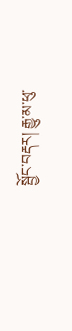སྦྱོང་བརྡར། རྒྱུ་མ་ཕུ་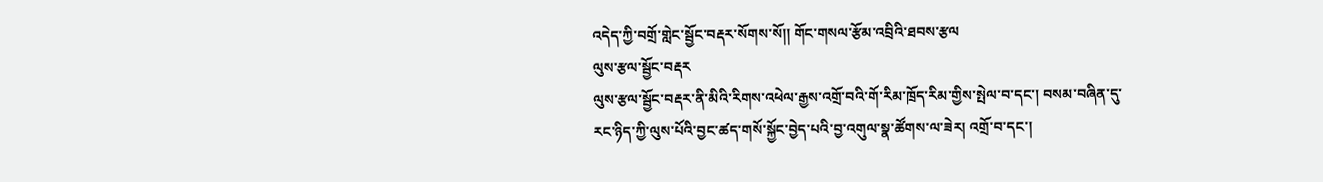འདེད་ཀྱི་བགྲོ་གླེང་སྦྱོང་བརྡར་སོགས་སོ།། གོང་གསལ་རྩོམ་འབྲིའི་ཐབས་རྩལ
ལུས་རྩལ་སྦྱོང་བརྡར
ལུས་རྩལ་སྦྱོང་བརྡར་ནི་མིའི་རིགས་འཕེལ་རྒྱས་འགྲོ་བའི་གོ་རིམ་ཁྲོད་རིམ་གྱིས་སྤེལ་བ་དང་། བསམ་བཞིན་དུ་རང་ཉིད་ཀྱི་ལུས་པོའི་བྱང་ཚད་གསོ་སྐྱོང་བྱེད་པའི་བྱ་འགུལ་སྣ་ཚོགས་ལ་ཟེར། འགྲོ་བ་དང་།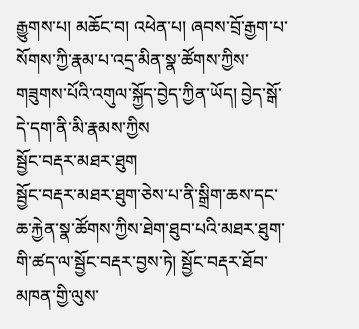རྒྱུགས་པ། མཆོང་བ། འཕེན་པ། ཞབས་བྲོ་རྒྱག་པ་སོགས་ཀྱི་རྣམ་པ་འདྲ་མིན་སྣ་ཚོགས་ཀྱིས་གཟུགས་པོའི་འགུལ་སྐྱོད་བྱེད་ཀྱིན་ཡོད། བྱེད་སྒོ་དེ་དག་ནི་མི་རྣམས་ཀྱིས
སྦྱོང་བརྡར་མཐར་ཐུག
སྦྱོང་བརྡར་མཐར་ཐུག་ཅེས་པ་ནི་སྒྲིག་ཆས་དང་ཆ་རྐྱེན་སྣ་ཚོགས་ཀྱིས་ཐེག་ཐུབ་པའི་མཐར་ཐུག་གི་ཚད་ལ་སྦྱོང་བརྡར་བྱས་ཏེ། སྦྱོང་བརྡར་ཐོབ་མཁན་གྱི་ལུས་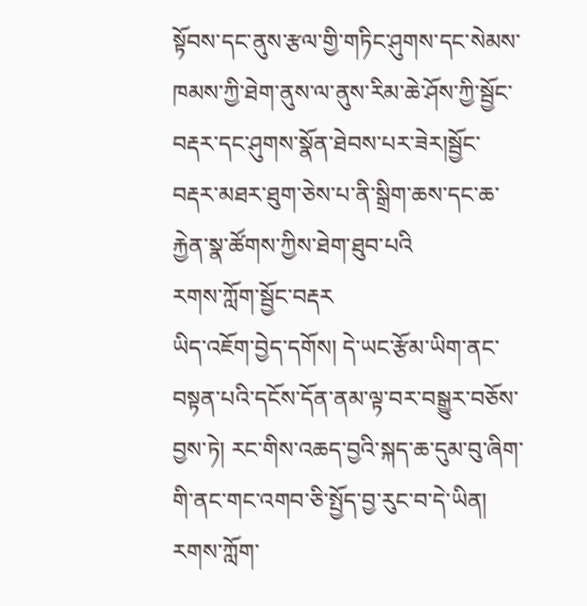སྟོབས་དང་ནུས་རྩལ་གྱི་གཏིང་ཤུགས་དང་སེམས་ཁམས་ཀྱི་ཐེག་ནུས་ལ་ནུས་རིམ་ཆེ་ཤོས་ཀྱི་སྦྱོང་བརྡར་དང་ཤུགས་སྣོན་ཐེབས་པར་ཟེར།སྦྱོང་བརྡར་མཐར་ཐུག་ཅེས་པ་ནི་སྒྲིག་ཆས་དང་ཆ་རྐྱེན་སྣ་ཚོགས་ཀྱིས་ཐེག་ཐུབ་པའི
རགས་ཀློག་སྦྱོང་བརྡར
ཡིད་འཇོག་བྱེད་དགོས། དེ་ཡང་རྩོམ་ཡིག་ནང་བསྟན་པའི་དངོས་དོན་ནམ་ལྟ་བར་བསྒྱུར་བཅོས་བྱས་ཏེ། རང་གིས་འཆད་བྱའི་སྐད་ཆ་དུམ་བུ་ཞིག་གི་ནང་གང་འགབ་ཅི་སྤྱོད་བྱ་རུང་བ་དེ་ཡིན། རགས་ཀློག་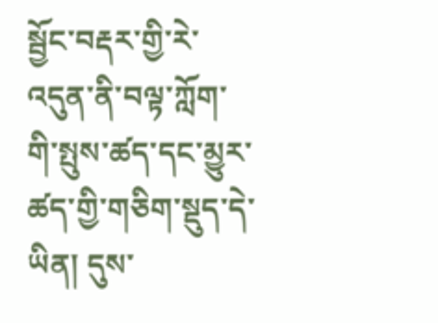སྦྱོང་བརྡར་གྱི་རེ་འདུན་ནི་བལྟ་ཀློག་གི་སྤུས་ཚད་དང་མྱུར་ཚད་གྱི་གཅིག་སྡུད་དེ་ཡིན། དུས་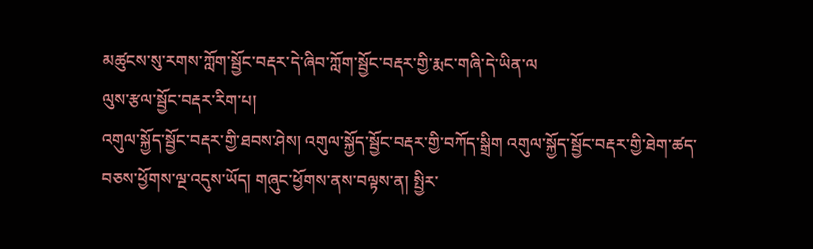མཚུངས་སུ་རགས་ཀློག་སྦྱོང་བརྡར་དེ་ཞིབ་ཀློག་སྦྱོང་བརྡར་གྱི་རྨང་གཞི་དེ་ཡིན་ལ
ལུས་རྩལ་སྦྱོང་བརྡར་རིག་པ།
འགུལ་སྐྱོད་སྦྱོང་བརྡར་གྱི་ཐབས་ཤེས། འགུལ་སྐྱོད་སྦྱོང་བརྡར་གྱི་བཀོད་སྒྲིག འགུལ་སྐྱོད་སྦྱོང་བརྡར་གྱི་ཐེག་ཚད་བཅས་ཕྱོགས་ལྔ་འདུས་ཡོད། གཞུང་ཕྱོགས་ནས་བལྟས་ན། སྤྱིར་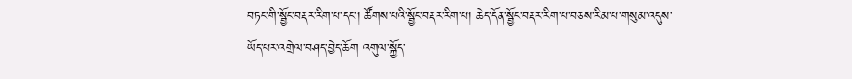བཏང་གི་སྦྱོང་བརྡར་རིག་པ་དང་། ཚོགས་པའི་སྦྱོང་བརྡར་རིག་པ། ཆེད་དོན་སྦྱོང་བརྡར་རིག་པ་བཅས་རིམ་པ་གསུམ་འདུས་ཡོད་པར་འགྲེལ་བཤད་བྱེད་ཆོག འགུལ་སྐྱོད་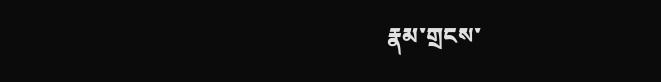རྣམ་གྲངས་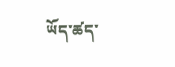ཡོད་ཚད་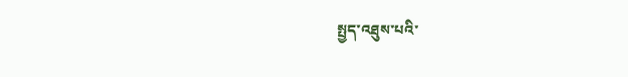སྤྱད་འཐུས་པའི་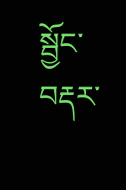སྦྱོང་བརྡར་